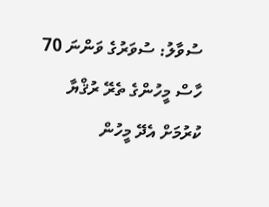ސުވާލު: ސުވަރުގެ ވަންނަ 70 ހާސް މީހުންގެ ތެރޭ ރުޤްޔާ ކުރުމަށް އެދޭ މީހުން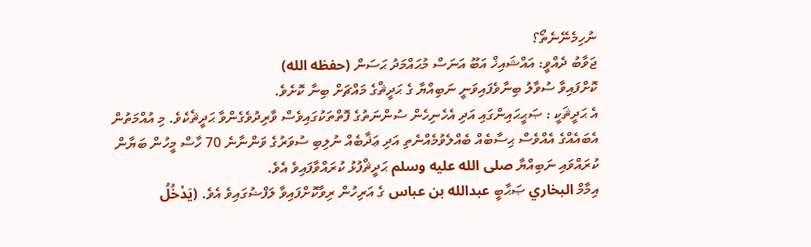ނުހިމެނޭނެތޯ؟
ޖަވާބު ދެއްވީ: އައްޝައިޚް އަބޫ އަނަސް މުޙައްމަދު ޙަސަން (حفظه الله)
ކޮށްފައިވާ ސުވާލު ބިނާވެފައިވަނީ ނަބިއްޔާ ގެ ޙަދީޘްގެ މައްޗަށް ބިނާ ކޮށެވެ.
އެ ޙަދީޘަކީ : ޞަޙީޙައިންގައި އަދި އެހެނިހެން ސުންނަތުގެ ފޮތްތަކުގައިވެސް ވާރިދުވެގެންވާ ޙަދީޘެކެވެ. މި އުއްމަތުން އެބައެއްގެ އެއްވެސް ޙިސާބެއް ބެއްލެވުމެއްނެތި އަދި ޢަޛާބެއް ނުލިބި ސުވަރުގެ ވަންނާނެ 70 ހާސް މީހުން ބަޔާން ކުރައްވައި ނަބިއްޔާ صلى الله عليه وسلم ޙަދީޘްފުޅު ކުރައްވާފައިވެ އެވެ.
އިމާމް البخاري ޞަޙާބީ عبدالله بن عباس ގެ އަރިހުން ރިވާކޮށްފައިވާ ލަފްޟުގައިވެ އެވެ. (يَدْخُلُ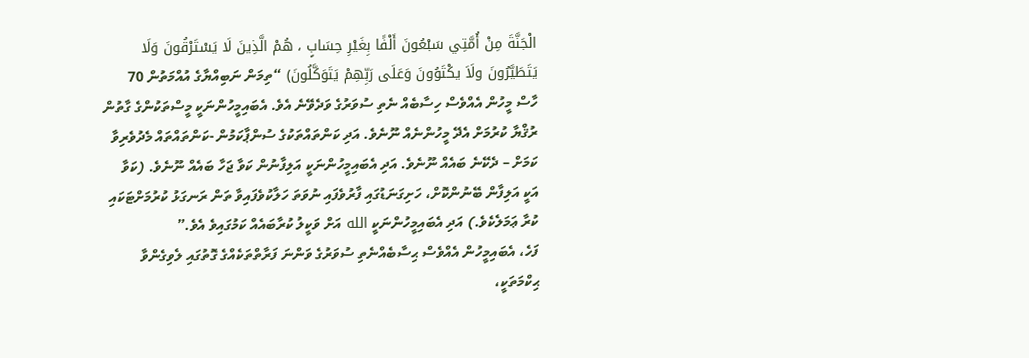الْجَنَّةَ مِنْ أُمَّتِي سَبْعُونَ أَلْفًا بِغَيْرِ حِسَابٍ ، هُمْ الَّذِينَ لَا يَسْتَرْقُونَ وَلَا يَتَطَيَّرُونَ ولَاَ يكْتَوُونَ وَعَلَى رَبِّهِمْ يَتَوَكَّلُونَ) “ތިމަން ނަބިއްޔާގެ އުއްމަތުން 70 ހާސް މީހުން އެއްވެސް ހިސާބެއް ނެތި ސުވަރުގެ ވަދެވޭނެ އެވެ. އެބައިމީހުންނަކީ މީސްތަކުންގެ ގާތުން ރުޤްޔާ ކުރުމަށް އެދޭ މީހުންނެއް ނޫނެވެ. އަދި ކަންތައްތަކުގެ ސުންޕާކަމުން -ކަންތައްތައް މެދުވެރިވާ ކަމަށް – ދެކޭނެ ބައެއް ނޫނެވެ. އަދި އެބައިމީހުންނަކީ އަލިފާނުން ކަވާ ޖަހާ ބައެއް ނޫނެވެ. (ކަވާ އަކީ އަލިފާން ބޭނުންކޮށް، ހަށިގަނަޑުގައި ފާރުވެފައި ނުވަތަ ހަލާކުވެފައިވާ ތަން ރަނގަޅު ކުރުމަށްޓަކައި ކުރާ ޢަމަލެކެވެ.) އަދި އެބައިމީހުންނަކީ الله އަށް ވަކީލު ކުރާބައެއް ކަމުގައިވެ އެވެ.”
ފަހެ، އެބައިމީހުން އެއްވެސް ޙިސާބެއްނެތި ސުވަރުގެ ވަންނަ ފަރާތްތަކެއްގެ ގޮތުގައި ލެވިގެންވާ ޙިކްމަތަކީ،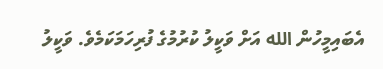އެބައިމީހުން الله އަށް ވަކީލު ކުރުމުގެ ފުރިހަމަކަމެވެ. ވަކީލު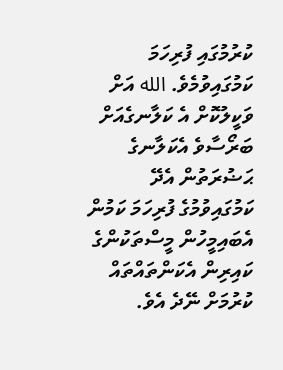ކުރުމުގައި ފުރިހަމަ ކަމުގައިވުމެވެ. الله އަށް ވަކީލުކޮށް އެ ކަލާނގެއަށް ބަރޯސާވެ އެކަލާނގެ ޙަޟުރަތުން އެދޭ ކަމުގައިވުމުގެ ފުރިހަމަ ކަމުން އެބައިމީހުން މީސްތަކުންގެ ކައިރިން އެކަންތައްތައް ކުރުމަށް ނޭދެ އެވެ.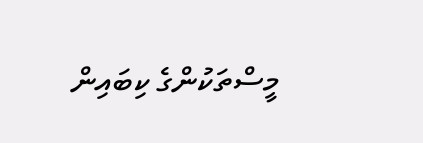މީސްތަކުންގެ ކިބައިން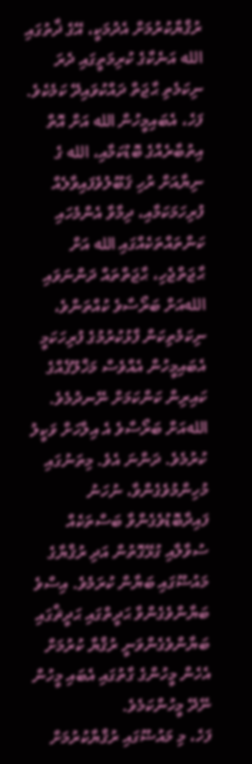ރުޤްޔާކުރުމަށް އެދުމަކީ، އޭގެ ޛާތުގައި الله އަނެކާގެ ކުރިމަތީގައި ދެރަ ނިކަމެތި ޙާޖަތް ދައްކުވައިދޭ ކަމެކެވެ.
ފަހެ، އެބައިމީހުން الله އަށް އޮތް އިތުބާރެއްގެ ބޮޑުކަމާއި، الله ގެ ނިޔާއަށް ރުހި ޤަބޫލުވެފައިވާލެއް ފުރިހަމަކަމާއި، ދިމާވާ އެންމެހައި ކަންތައްތަކެއްގައި الله އަށް ޙާޖަތްޖެހި، ޙާޖަތްތައް ދަންނަވައި اللهއަށް ބަރޯސާވެ ކުއްތަންވެ، ނިކަމެތިކަން ފާޅުކުރުމުގެ ފުރިހަކަމީ އެބައިމީހުން އެއްވެސް މަޚްލޫޤެއްގެ ކައިރިން ކަންކަމަށް ނޭނދުމެވެ. اللهއަށް ބަރޯސާވެ އެ އިލާހަށް ވަކީލު ކުރުމެވެ. ދަންނަ އެވެ. މިތަނުގައި މުހިންމުވެގެންވާ، ނުހަނު ފައިދާބޮޑުވެގެންވާ ބަސްތަކެއް ސުވާލާއި ގުޅޭގޮތުން އަދި ރުޤްޔާގެ މައުޟޫގައި ބަޔާން ކުރަމެވެ. އިސްވެ ބަޔާންވެގެންވާ ޙަދީތްގައި ޙަދީޘްގައި ބަޔާންވެގެންވަނީ ރުޤްޔާ ކުރުމަށް އެހެން މީހުންގެ ގާތުގައި އެބައި މީހުން ނޭދޭ މީހުންކަމެވެ.
ފަހެ، މި މައުޟޫގައި ރުޤްޔާކުރުމަށް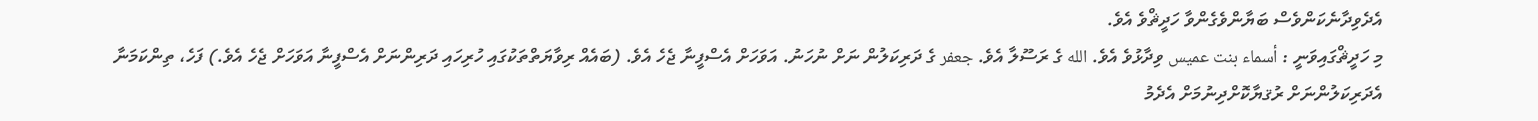އެދެވިދާނެކަންވެސް ބަޔާންވެގެންވާ ހަދީޘްވެ އެވެ.
މި ހަދީޘްގައިވަނީ : أسماء بنت عميس ވިދާޅުވެ އެވެ. الله ގެ ރަސޫލާ އެވެ. جعفر ގެ ދަރިކަލުން ނަށް ނުހަނު. އަވަހަށް އެސްފީނާ ޖެހެ އެވެ. (ބައެއް ރިވާޔަތްތަކުގައި ހުރިހައި ދަރިންނަށް އެސްފީނާ އަވަހަށް ޖެހެ އެވެ.) ފަހެ، ތިންކަމަނާ އެދަރިކަލުންނަށް ރުޤޔާކޮށްދިނުމަށް އެދެމު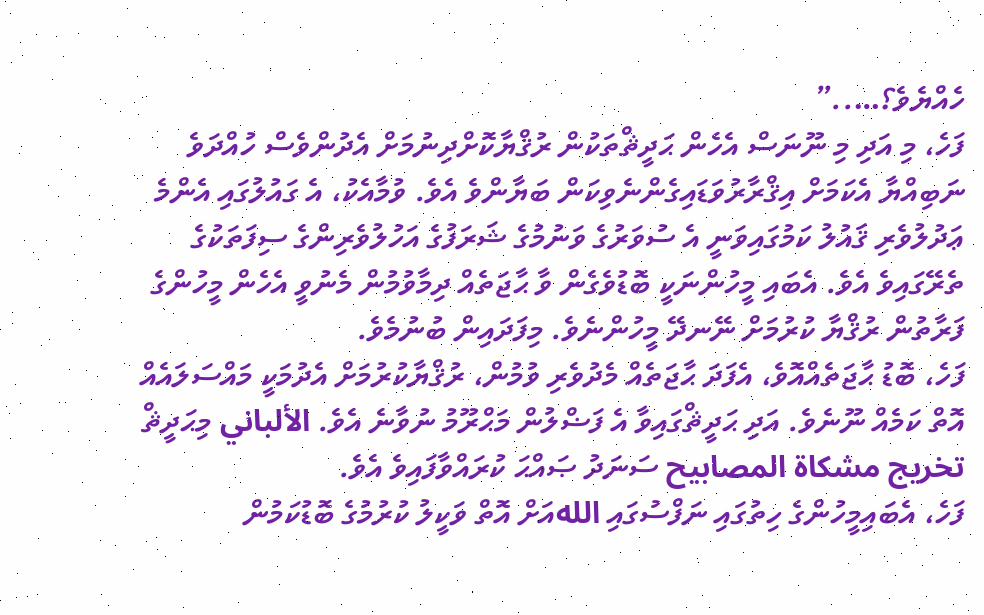ހެއްޔެވެ؟…..”
ފަހެ، މި އަދި މި ނޫނަސް އެހެން ޙަދީޘްތަކުން ރުޤްޔާކޮށްދިނުމަށް އެދުންވެސް ހުއްދަވެ ނަބިއްޔާ އެކަމަށް އިޤްރާރުވަޑައިގެންނެވިކަން ބަޔާންވެ އެވެ. ވުމާއެކު، އެ ގައުލުގައި އެންމެ ޢަދުލުވެރި ޤައުލު ކަމުގައިވަނީ އެ ސުވަރުގެ ވަނުމުގެ ޝަރަފުގެ އަހުލުވެރިންގެ ސިފަތަކުގެ ތެރޭގައިވެ އެވެ. އެބައި މީހުންނަކީ ބޮޑުވެގެން ވާ ޙާޖަތެއް ދިމާވުމުން މެނުވީ އެހެން މީހުންގެ ފަރާތުން ރުޤްޔާ ކުރުމަށް ނޭނދޭ މީހުންނެވެ. މިފަދައިން ބުނުމެވެ.
ފަހެ، ބޮޑު ޙާޖަތެއްއޮވެ، އެފަދަ ޙާޖަތެއް މެދުވެރި ވުމުން، ރުޤްޔާކުރުމަށް އެދުމަކީ މައްސަލައެއް އޮތް ކަމެއް ނޫނެވެ. އަދި ޙަދީޘްގައިވާ އެ ފަޟްލުން މަޙްރޫމު ނުވާނެ އެވެ. الألباني މިޙަދީޘް تخريج مشكاة المصابيح ސަނަދު ޞައްޙަ ކުރައްވާފައިވެ އެވެ.
ފަހެ، އެބައިމީހުންގެ ހިތުގައި ނަފްސުގައި اللهއަށް އޮތް ވަކީލު ކުރުމުގެ ބޮޑުކަމުން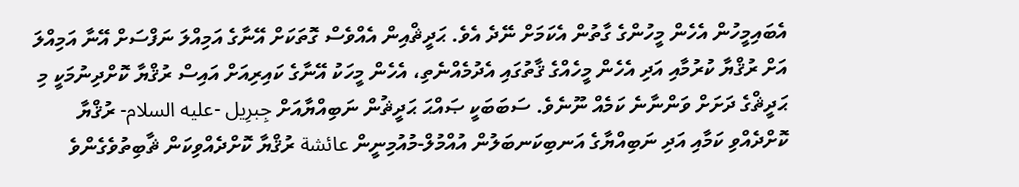އެބައިމީހުން އެހެން މީހުންގެ ގާތުން އެކަމަށް ނޭދެ އެވެ. ޙަދީޘްއިން އެއްވެސް ގޮތަކަށް އޭނާގެ އަމިއްލަ ނަފްސަށް އޭނާ އަމިއްލަ އަށް ރުޤްޔާ ކުރުމާއި އަދި އެހެން މީހެއްގެ ޤާތުގައި އެދުމެއްނެތި، އެހެން މީހަކު އޭނާގެ ކައިރިއަށް އައިސް ރުޤްޔާ ކޮށްދިނުމަކީ މި ޙަދީޘްގެ ދަށަށް ވަންނާނެ ކަމެއް ނޫނެވެ. ސަބަބަކީ ޞައްޙަ ޙަދީޘުން ނަބިއްޔާއަށް جِبرِيل -عليه السلام- ރުޤްޔާ ކޮށްދެއްވި ކަމާއި އަދި ނަބިއްޔާގެ އަނބިކަނބަލުން އުއްމުލް-މުއުމިނީން عائشة ރުޤްޔާ ކޮށްދެއްވިކަން ޘާބިތުވެގެންވެ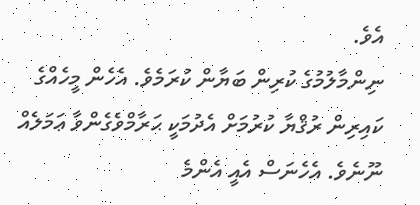އެވެ.
ނިންމާލުމުގެ ކުރިން ބަޔާން ކުރަމެވެ. އެހެން މީހެއްގެ ކައިރިން ރުޤްޔާ ކުރުމަށް އެދުމަކީ ޙަރާމްވެގެންވާ ޢަމަލެއް ނޫނެވެ. އެހެނަސް އެއީ އެންމެ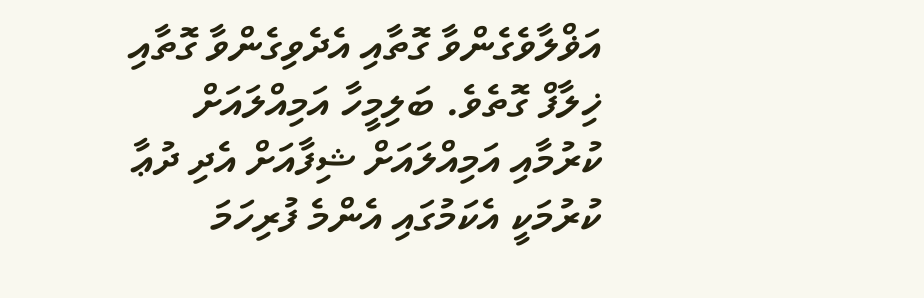އަޥްލާވެގެންވާ ގޮތާއި އެދެވިގެންވާ ގޮތާއި ޚިލާފް ގޮތެވެ. ބަލިމީހާ އަމިއްލައަށް ކުރުމާއި އަމިއްލައަށް ޝިފާއަށް އެދި ދުޢާ ކުރުމަކީ އެކަމުގައި އެންމެ ފުރިހަމަ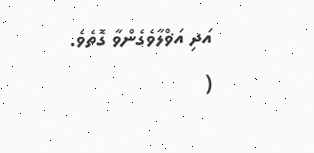އަދި އަޥްލާވެގެންވާ ގޮތެވެ.
(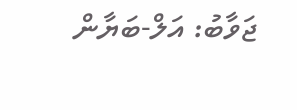ޖަވާބު: އަލް-ބަޔާން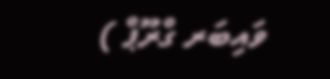ވައިބަރ ގްރޫޕް )